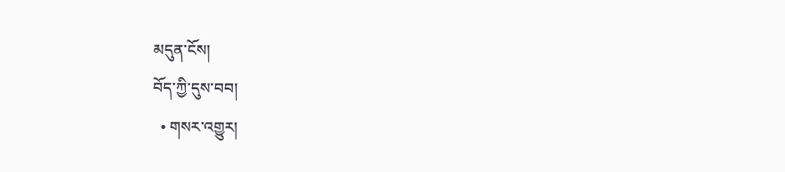མདུན་ངོས།
བོད་ཀྱི་དུས་བབ།
  • གསར་འགྱུར།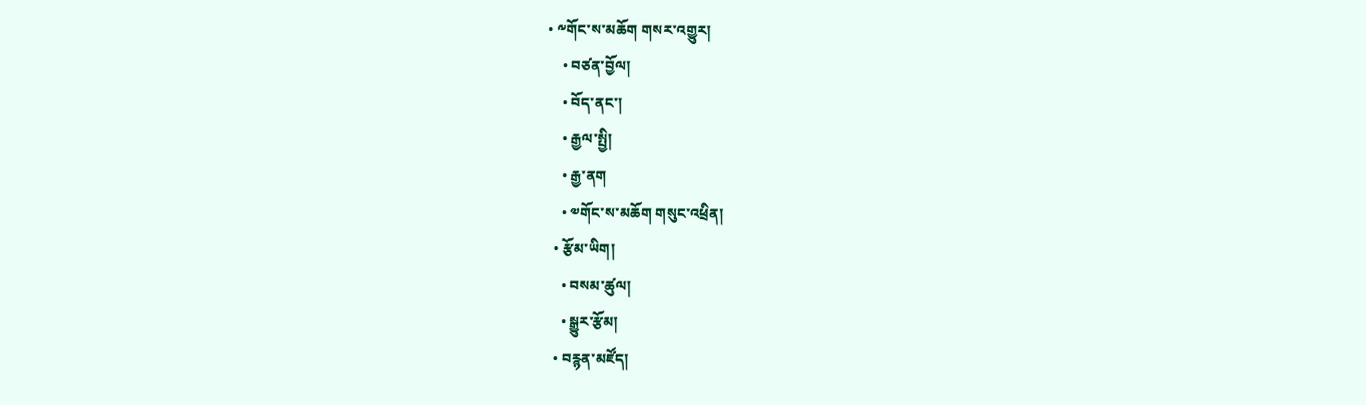• ༸གོང་ས་མཆོག གསར་འགྱུར།
    • བཙན་བྱོལ།
    • བོད་ནང་།
    • རྒྱལ་སྤྱི།
    • རྒྱ་ནག
    • ༧གོང་ས་མཆོག གསུང་འཕྲིན།
  • རྩོམ་ཡིག།
    • བསམ་ཚུལ།
    • སྒྱུར་རྩོམ།
  • བརྙན་མཛོད།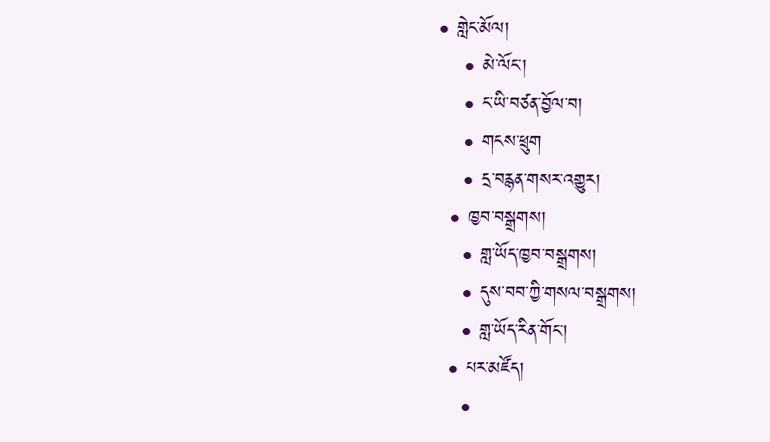• གླེང་མོལ།
    • མེ་ལོང་།
    • ང་ཡི་བཙན་བྱོལ་བ།
    • གངས་ཕྲུག
    • དྲ་བརྙན་གསར་འགྱུར།
  • ཁྱབ་བསྒྲགས།
    • གླ་ཡོད་ཁྱབ་བསྒྲགས།
    • དུས་བབ་ཀྱི་གསལ་བསྒྲགས།
    • གླ་ཡོད་རིན་གོང་།
  • པར་མཛོད།
    •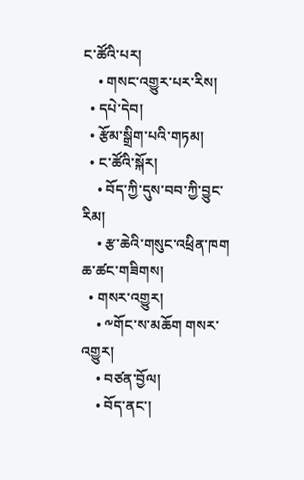ང་ཚོའི་པར།
    • གསང་འགྱུར་པར་རིས།
  • དཔེ་དེབ།
  • རྩོམ་སྒྲིག་པའི་གཏམ།
  • ང་ཚོའི་སྐོར།
    • བོད་ཀྱི་དུས་བབ་ཀྱི་བྱུང་རིམ།
    • རྩ་ཆེའི་གསུང་འཕྲིན་ཁག
ཆ་ཚང་གཟིགས།
  • གསར་འགྱུར།
    • ༸གོང་ས་མཆོག གསར་འགྱུར།
    • བཙན་བྱོལ།
    • བོད་ནང་།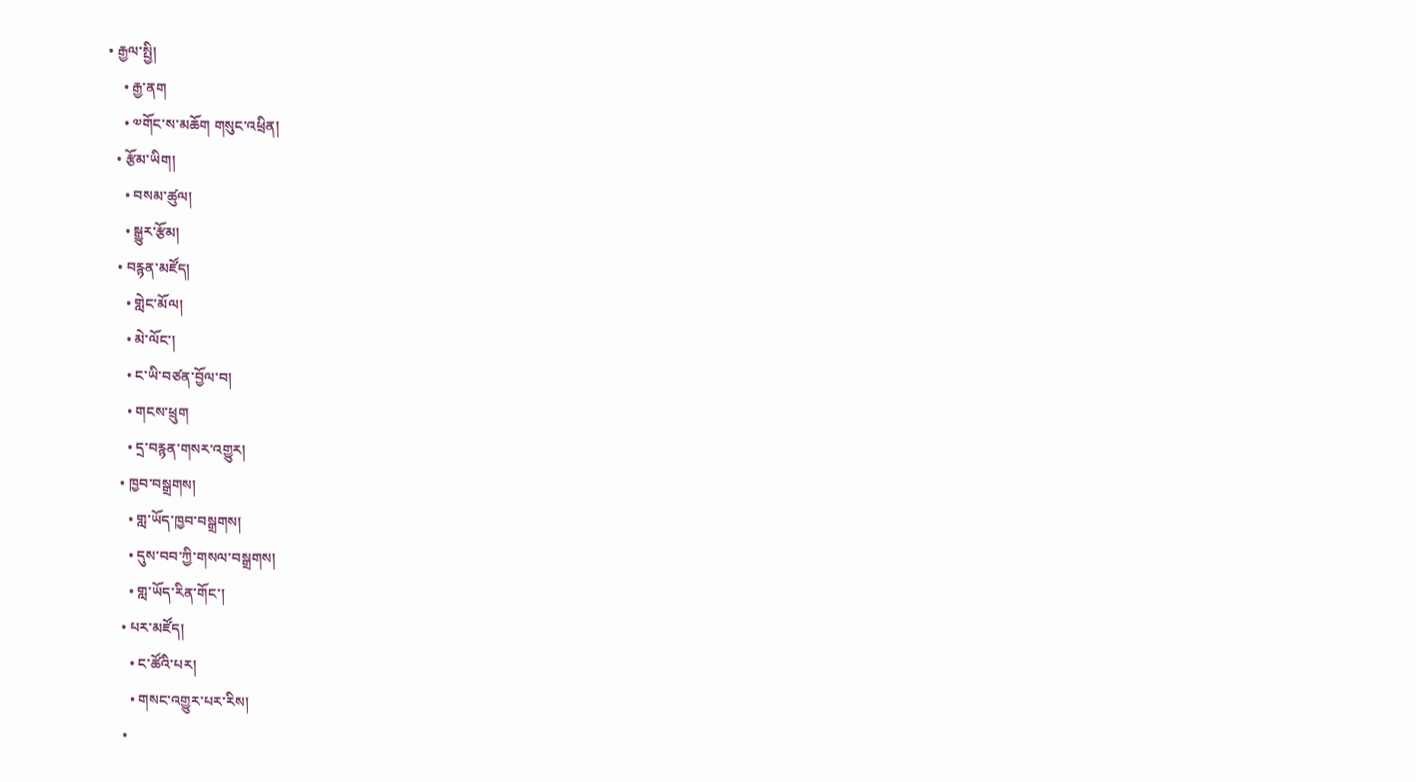• རྒྱལ་སྤྱི།
    • རྒྱ་ནག
    • ༧གོང་ས་མཆོག གསུང་འཕྲིན།
  • རྩོམ་ཡིག།
    • བསམ་ཚུལ།
    • སྒྱུར་རྩོམ།
  • བརྙན་མཛོད།
    • གླེང་མོལ།
    • མེ་ལོང་།
    • ང་ཡི་བཙན་བྱོལ་བ།
    • གངས་ཕྲུག
    • དྲ་བརྙན་གསར་འགྱུར།
  • ཁྱབ་བསྒྲགས།
    • གླ་ཡོད་ཁྱབ་བསྒྲགས།
    • དུས་བབ་ཀྱི་གསལ་བསྒྲགས།
    • གླ་ཡོད་རིན་གོང་།
  • པར་མཛོད།
    • ང་ཚོའི་པར།
    • གསང་འགྱུར་པར་རིས།
  •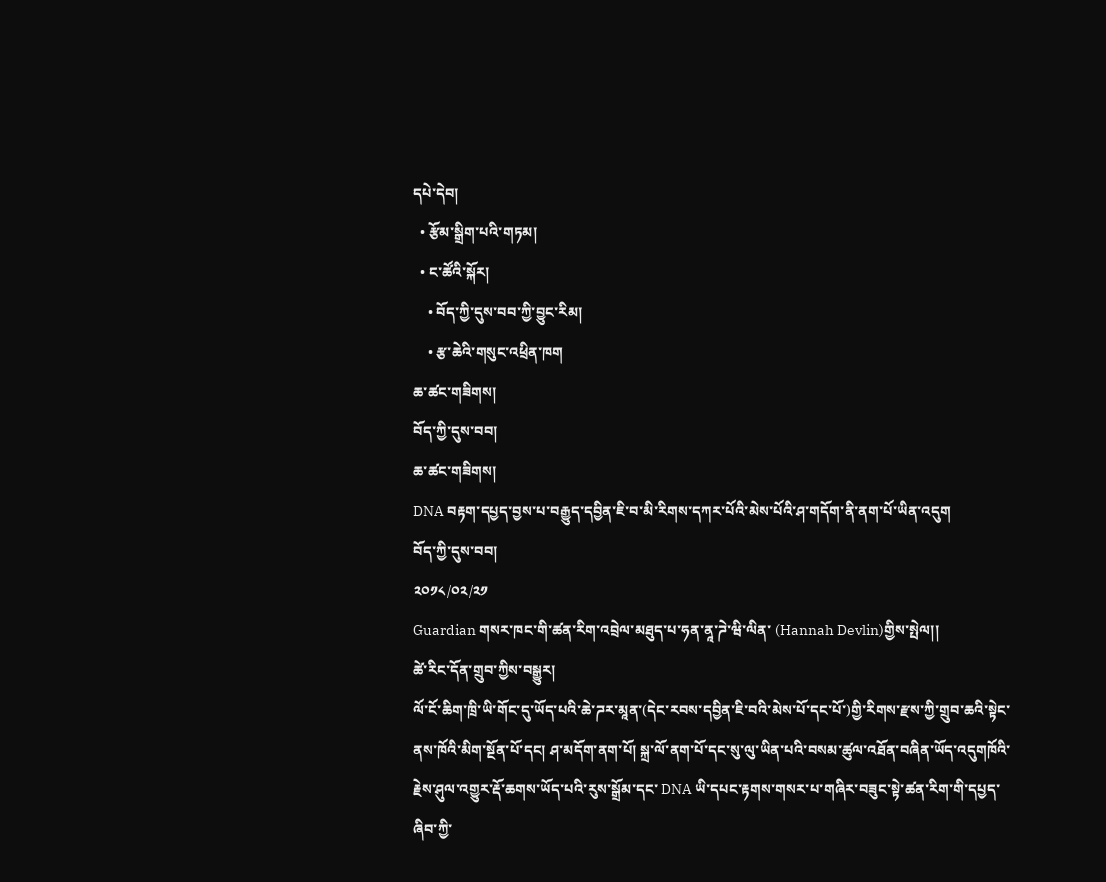དཔེ་དེབ།
  • རྩོམ་སྒྲིག་པའི་གཏམ།
  • ང་ཚོའི་སྐོར།
    • བོད་ཀྱི་དུས་བབ་ཀྱི་བྱུང་རིམ།
    • རྩ་ཆེའི་གསུང་འཕྲིན་ཁག
ཆ་ཚང་གཟིགས།
བོད་ཀྱི་དུས་བབ།
ཆ་ཚང་གཟིགས།
DNA བརྟག་དཔྱད་བྱས་པ་བརྒྱུད་དབྱིན་ཇི་བ་མི་རིགས་དཀར་པོའི་མེས་པོའི་ཤ་གདོག་ནི་ནག་པོ་ཡིན་འདུག
བོད་ཀྱི་དུས་བབ།
༢༠༡༨/༠༢/༢༡
Guardian གསར་ཁང་གི་ཚན་རིག་འབྲེལ་མཐུད་པ་ཧན་ནཱ་ཌེ་ཝི་ལིན་ (Hannah Devlin)གྱིས་སྤེལ།།
ཚེ་རིང་དོན་གྲུབ་ཀྱིས་བསྒྱུར།
ལོ་ངོ་ཆིག་ཁྲི་ཡི་གོང་དུ་ཡོད་པའི་ཆེ་ཌར་མཱན་(དེང་རབས་དབྱིན་ཇི་བའི་མེས་པོ་དང་པོ་)གྱི་རིགས་རྫས་ཀྱི་གྲུབ་ཆའི་སྟེང་ནས་ཁོའི་མིག་སྔོན་པོ་དང། ཤ་མདོག་ནག་པོ། སྐྲ་ལོ་ནག་པོ་དང་སུ་ལུ་ཡིན་པའི་བསམ་ཚུལ་འཐོན་བཞིན་ཡོད་འདུགཁོའི་རྗེས་ཤུལ་འགྱུར་རྡོ་ཆགས་ཡོད་པའི་རུས་སྒྲོམ་དང་ DNA ཡི་དཔང་རྟགས་གསར་པ་གཞིར་བཟུང་སྟེ་ཚན་རིག་གི་དཔྱད་ཞིབ་ཀྱི་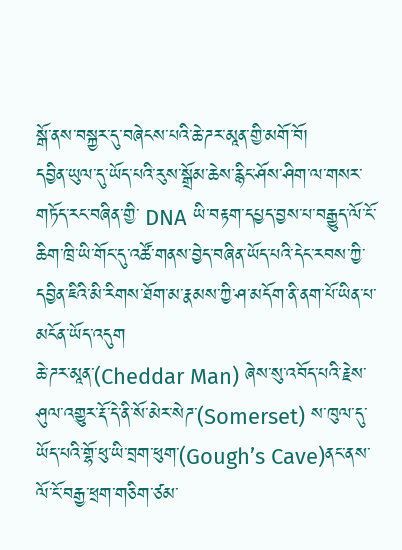སྒོ་ནས་བསྐྱར་དུ་བཞེངས་པའི་ཆེ་ཌར་མཱན་གྱི་མགོ་བོ།
དབྱིན་ཡུལ་དུ་ཡོད་པའི་རུས་སྒྲོམ་ཆེས་རྙིང་ཤོས་ཤིག་ལ་གསར་གཏོད་རང་བཞིན་གྱི་ DNA ཡི་བརྟག་དཔྱད་བྱས་པ་བརྒྱུད་ལོ་ངོ་ཆིག་ཁྲི་ཡི་གོང་དུ་འཚོ་གནས་བྱེད་བཞིན་ཡོད་པའི་དེང་རབས་ཀྱི་དབྱིན་ཇིའི་མི་རིགས་ཐོག་མ་རྣམས་ཀྱི་ཤ་མདོག་ནི་ནག་པོ་ཡིན་པ་མངོན་ཡོད་འདུག
ཆེ་ཌར་མཱན་(Cheddar Man) ཞེས་སུ་འབོད་པའི་རྗེས་ཤུལ་འགྱུར་རྡོ་དེ་ནི་སོ་མེར་སེཌ་(Somerset) ས་ཁུལ་དུ་ ཡོད་པའི་གྷོ་ཕུ་ཡི་བྲག་ཕུག་(Gough’s Cave)ནང་ནས་ལོ་ངོ་བརྒྱ་ཕྲག་གཅིག་ཙམ་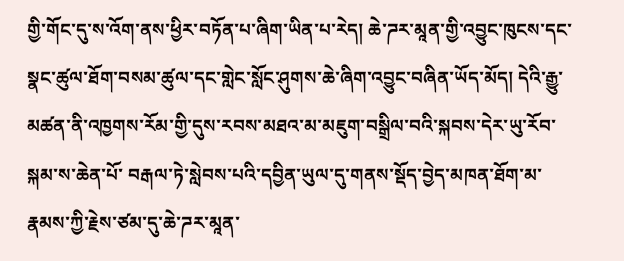གྱི་གོང་དུ་ས་འོག་ནས་ཕྱིར་བཏོན་པ་ཞིག་ཡིན་པ་རེད། ཆེ་ཌར་མཱན་གྱི་འབྱུང་ཁུངས་དང་སྣང་ཚུལ་ཐོག་བསམ་ཚུལ་དང་གླེང་སློང་ཤུགས་ཆེ་ཞིག་འབྱུང་བཞིན་ཡོད་མོད། དེའི་རྒྱུ་མཚན་ནི་འཁྱགས་རོམ་གྱི་དུས་རབས་མཐའ་མ་མཇུག་བསྒྲིལ་བའི་སྐབས་དེར་ཡུ་རོབ་སྐམ་ས་ཆེན་པོ་ བརྒལ་ཏེ་སླེབས་པའི་དབྱིན་ཡུལ་དུ་གནས་སྡོད་བྱེད་མཁན་ཐོག་མ་རྣམས་ཀྱི་རྗེས་ཙམ་དུ་ཆེ་ཌར་མཱན་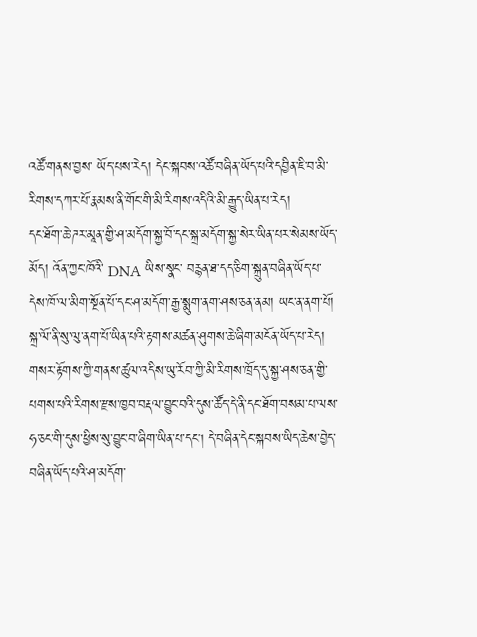འཚོ་གནས་བྱས་ ཡོད་པས་རེད། དེང་སྐབས་འཚོ་བཞིན་ཡོད་པའི་དབྱིན་ཇི་བ་མི་རིགས་དཀར་པོ་རྣམས་ནི་གོང་གི་མི་རིགས་འདིའི་མི་རྒྱུད་ཡིན་པ་རེད།
དང་ཐོག་ཆེ་ཌར་མཱན་གྱི་ཤ་མདོག་སྐྱ་བོ་དང་སྐྲ་མདོག་སྐྱ་སེར་ཡིན་པར་སེམས་ཡོད་མོད། འོན་ཀྱང་ཁོའི་ DNA ཡིས་སྣང་ བརྙན་ཐ་དད་ཅིག་སྐྲུན་བཞིན་ཡོད་པ་དེས་ཁོ་ལ་མིག་སྔོན་པོ་དང་ཤ་མདོག་རྒྱ་སྨུག་ནག་ཤས་ཅན་ནམ། ཡང་ན་ནག་པོ། སྐྲ་ལོ་ནི་སུ་ལུ་ནག་པོ་ཡིན་པའི་རྟགས་མཚན་ཤུགས་ཆེ་ཞིག་མངོན་ཡོད་པ་རེད།
གསར་རྟོགས་ཀྱི་གནས་ཚུལ་འདིས་ཡུ་རོབ་ཀྱི་མི་རིགས་ཁྲོད་དུ་སྐྱ་ཤས་ཅན་གྱི་པགས་པའི་རིགས་རྫས་ཁྱབ་བརྡལ་བྱུང་བའི་དུས་ཚོད་དེ་ནི་དང་ཐོག་བསམ་པ་ལས་ཧ་ཅང་གི་དུས་ཕྱིས་སུ་བྱུང་བ་ཞིག་ཡིན་པ་དང། དེ་བཞིན་དེང་སྐབས་ཡིད་ཆེས་བྱེད་བཞིན་ཡོད་པའི་ཤ་མདོག་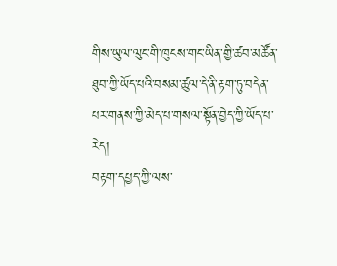གིས་ཡུལ་ལུང་གི་ཁུངས་གང་ཡིན་གྱི་ཚབ་མཚོན་ཐུབ་ཀྱི་ཡོད་པའི་བསམ་ཚུལ་དེ་ནི་རྟག་ཏུ་བདེན་པར་གནས་ཀྱི་མེད་པ་གསལ་སྟོན་བྱེད་ཀྱི་ཡོད་པ་རེད།
བརྟག་དཔྱད་ཀྱི་ལས་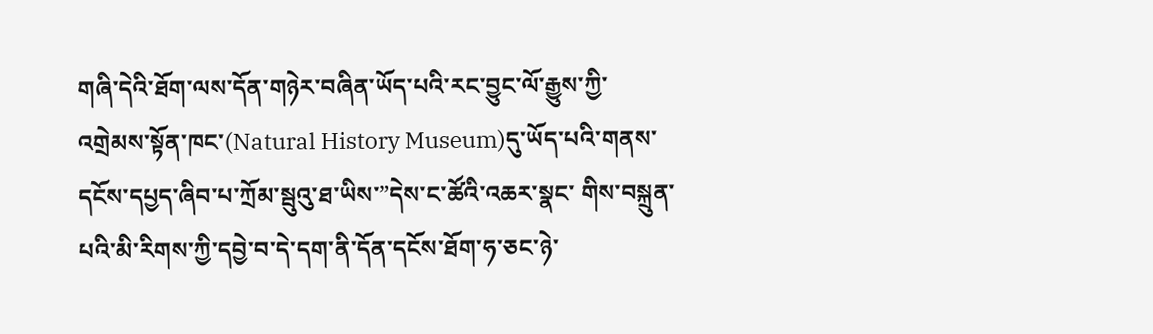གཞི་དེའི་ཐོག་ལས་དོན་གཉེར་བཞིན་ཡོད་པའི་རང་བྱུང་ལོ་རྒྱུས་ཀྱི་འགྲེམས་སྟོན་ཁང་(Natural History Museum)དུ་ཡོད་པའི་གནས་དངོས་དཔྱད་ཞིབ་པ་ཀྲོམ་སྦུའུ་ཐ་ཡིས་”དེས་ང་ཚོའི་འཆར་སྣང་ གིས་བསྐྲུན་པའི་མི་རིགས་ཀྱི་དབྱེ་བ་དེ་དག་ནི་དོན་དངོས་ཐོག་ཧ་ཅང་ཉེ་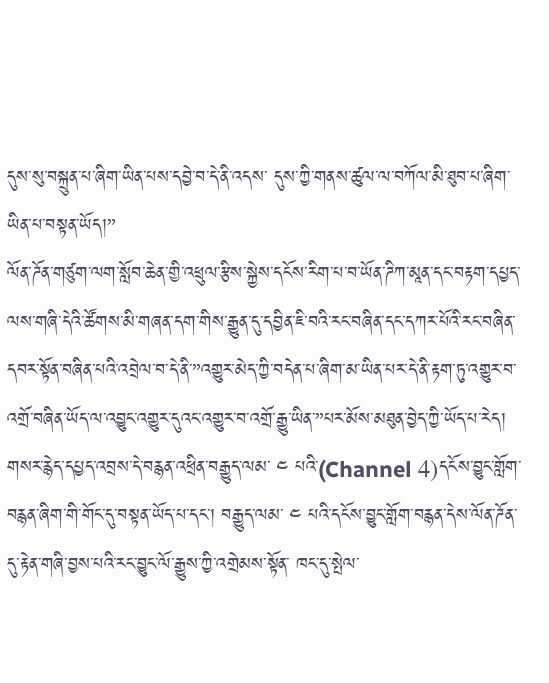དུས་སུ་བསྐྲུན་པ་ཞིག་ཡིན་པས་དབྱེ་བ་དེ་ནི་འདས་ དུས་ཀྱི་གནས་ཚུལ་ལ་བཀོལ་མི་ཐུབ་པ་ཞིག་ཡིན་པ་བསྟན་ཡོད།”
ལོན་ཌོན་གཙུག་ལག་སློབ་ཆེན་གྱི་འཕྲུལ་རྩིས་སྐྱེས་དངོས་རིག་པ་བ་ཡོན་ཌིཀ་མཱན་དང་བརྟག་དཔྱད་ལས་གཞི་དེའི་ཚོགས་མི་གཞན་དག་གིས་རྒྱུན་དུ་དབྱིན་ཇི་བའི་རང་བཞིན་དང་དཀར་པོའི་རང་བཞིན་དབར་སྟོན་བཞིན་པའི་འབྲེལ་བ་དེ་ནི་”འགྱུར་མེད་ཀྱི་བདེན་པ་ཞིག་མ་ཡིན་པར་དེ་ནི་རྟག་ཏུ་འགྱུར་བ་འགྲོ་བཞིན་ཡོད་ལ་འབྱུང་འགྱུར་དུའང་འགྱུར་བ་འགྲོ་རྒྱུ་ཡིན་”པར་མོས་མཐུན་བྱེད་ཀྱི་ཡོད་པ་རེད།
གསར་རྙེད་དཔྱད་འབྲས་དེ་བརྙན་འཕྲིན་བརྒྱུད་ལམ་ ༤ པའི་(Channel 4)དངོས་བྱུང་གློག་བརྙན་ཞིག་གི་གོང་དུ་བསྟན་ཡོད་པ་དང་། བརྒྱུད་ལམ་ ༤ པའི་དངོས་བྱུང་གློག་བརྙན་དེས་ལོན་ཌོན་དུ་རྟེན་གཞི་བྱས་པའི་རང་བྱུང་ལོ་རྒྱུས་ཀྱི་འགྲེམས་སྟོན་ ཁང་དུ་སྤེལ་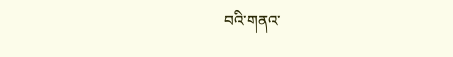བའི་གནའ་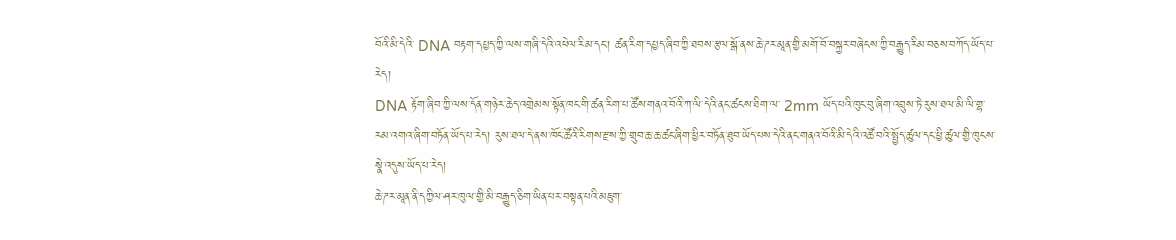བོའི་མི་དེའི་ DNA བརྟག་དཔྱད་ཀྱི་ལས་གཞི་དེའི་འཕེལ་རིམ་དང་། ཚན་རིག་དཔྱད་ཞིབ་ཀྱི་ཐབས་རྩལ་སྒོ་ནས་ཆེ་ཌར་མཱན་གྱི་མགོ་བོ་བསྐྱར་བཞེངས་ཀྱི་བརྒྱུད་རིམ་བཅས་བཀོད་ཡོད་པ་རེད།
DNA རྟོག་ཞིབ་ཀྱི་ལས་དོན་གཉེར་ཆེད་འགྲེམས་སྟོན་ཁང་གི་ཚན་རིག་པ་ཚོས་གནའ་བོའི་ཀ་ལི་དེའི་ནང་ཚངས་ཐིག་ལ་ 2mm ཡོད་པའི་ཁུང་བུ་ཞིག་འབྲུས་ཏེ་རུས་ཐལ་མི་ལི་གྷ་རམ་འགའ་ཞིག་བཏོན་ཡོད་པ་རེད། རུས་ཐལ་དེ་ནས་ཁོང་ཚོའི་རིགས་རྫས་ཀྱི་གྲུབ་ཆ་ཆ་ཚང་ཞིག་ཕྱིར་བཏོན་ཐུབ་ཡོད་པས་དེའི་ནང་གནའ་བོའི་མི་དེའི་འཚོ་བའི་སྤྱོད་ཚུལ་དང་ཕྱི་ཚུལ་གྱི་ཁུངས་སྣེ་འདུས་ཡོད་པ་རེད།
ཆེ་ཌར་མཱན་ནི་དཀྱིལ་ཤར་ཁུལ་གྱི་མི་བརྒྱུད་ཅིག་ཡིན་པར་བསྟན་པའི་མཇུག་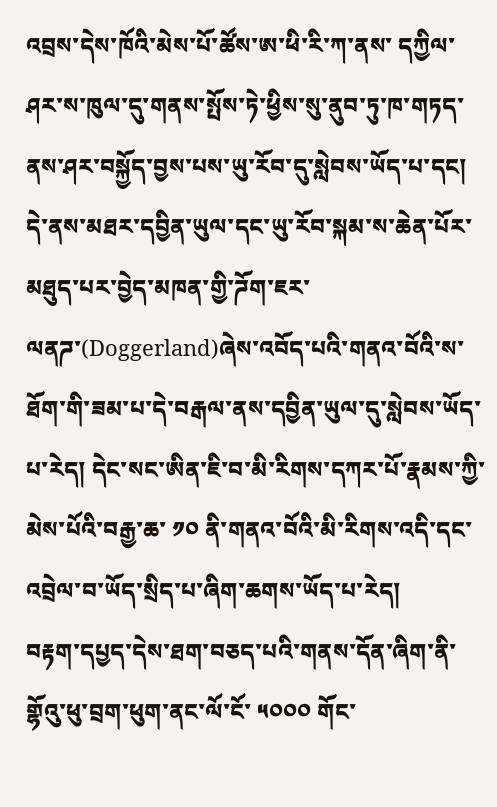འབྲས་དེས་ཁོའི་མེས་པོ་ཚོས་ཨ་ཕི་རི་ཀ་ནས་ དཀྱིལ་ཤར་ས་ཁུལ་དུ་གནས་སྤོས་ཏེ་ཕྱིས་སུ་ནུབ་ཏུ་ཁ་གཏད་ནས་ཤར་བསྐྱོད་བྱས་པས་ཡུ་རོབ་དུ་སླེབས་ཡོད་པ་དང། དེ་ནས་མཐར་དབྱིན་ཡུལ་དང་ཡུ་རོབ་སྐམ་ས་ཆེན་པོར་མཐུད་པར་བྱེད་མཁན་གྱི་ཌོག་ཇར་ལནཌ་(Doggerland)ཞེས་འབོད་པའི་གནའ་བོའི་ས་ཐོག་གི་ཟམ་པ་དེ་བརྒལ་ནས་དབྱིན་ཡུལ་དུ་སླེབས་ཡོད་པ་རེད། དེང་སང་ཨིན་ཇི་བ་མི་རིགས་དཀར་པོ་རྣམས་ཀྱི་མེས་པོའི་བརྒྱ་ཆ་ ༡༠ ནི་གནའ་བོའི་མི་རིགས་འདི་དང་འབྲེལ་བ་ཡོད་སྲིད་པ་ཞིག་ཆགས་ཡོད་པ་རེད།
བརྟག་དཔྱད་དེས་ཐག་བཅད་པའི་གནས་དོན་ཞིག་ནི་གྷོའུ་ཕུ་བྲག་ཕུག་ནང་ལོ་ངོ་ ༥༠༠༠ གོང་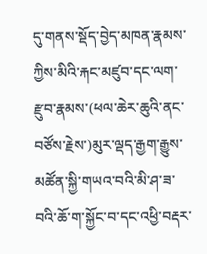དུ་གནས་སྡོད་བྱེད་མཁན་རྣམས་ཀྱིས་མིའི་རྐང་མཛུབ་དང་ལག་རྫུབ་རྣམས་(ཕལ་ཆེར་ཆུའི་ནང་བཙོས་རྗེས་)མུར་ལྡད་རྒྱག་རྒྱུས་མཚོན་སྐྱི་གཡའ་བའི་མི་ཤ་ཟ་བའི་ཆོ་ག་སྐྱོང་བ་དང་འཕྱི་བརྡར་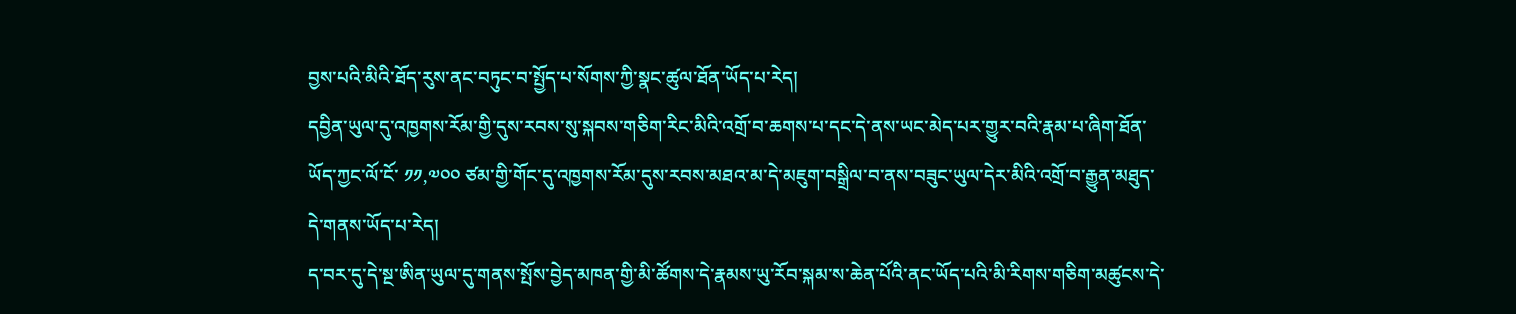བྱས་པའི་མིའི་ཐོད་རུས་ནང་བཏུང་བ་སྤྱོད་པ་སོགས་ཀྱི་སྣང་ཚུལ་ཐོན་ཡོད་པ་རེད།
དབྱིན་ཡུལ་དུ་འཁྱགས་རོམ་གྱི་དུས་རབས་སུ་སྐབས་གཅིག་རིང་མིའི་འགྲོ་བ་ཆགས་པ་དང་དེ་ནས་ཡང་མེད་པར་གྱུར་བའི་རྣམ་པ་ཞིག་ཐོན་ཡོད་ཀྱང་ལོ་ངོ་ ༡༡,༧༠༠ ཙམ་གྱི་གོང་དུ་འཁྱགས་རོམ་དུས་རབས་མཐའ་མ་དེ་མཇུག་བསྒྲིལ་བ་ནས་བཟུང་ཡུལ་དེར་མིའི་འགྲོ་བ་རྒྱུན་མཐུད་དེ་གནས་ཡོད་པ་རེད།
ད་བར་དུ་དེ་སྔ་ཨིན་ཡུལ་དུ་གནས་སྤོས་བྱེད་མཁན་གྱི་མི་ཚོགས་དེ་རྣམས་ཡུ་རོབ་སྐམ་ས་ཆེན་པོའི་ནང་ཡོད་པའི་མི་རིགས་གཅིག་མཚུངས་དེ་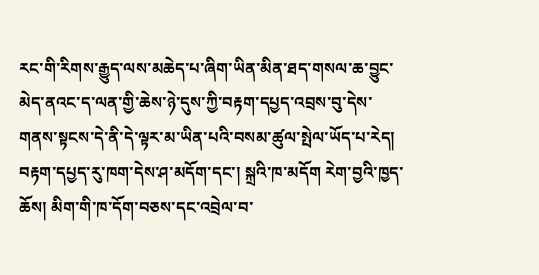རང་གི་རིགས་རྒྱུད་ལས་མཆེད་པ་ཞིག་ཡིན་མིན་ཐད་གསལ་ཆ་བྱུང་མེད་ནའང་ད་ལན་གྱི་ཆེས་ཉེ་དུས་ཀྱི་བརྟག་དཔྱད་འབྲས་བུ་དེས་གནས་སྟངས་དེ་ནི་དེ་ལྟར་མ་ཡིན་པའི་བསམ་ཚུལ་སྤེལ་ཡོད་པ་རེད།
བརྟག་དཔྱད་རུ་ཁག་དེས་ཤ་མདོག་དང་། སྐྲའི་ཁ་མདོག རེག་བྱའི་ཁྱད་ཆོས། མིག་གི་ཁ་དོག་བཅས་དང་འབྲེལ་བ་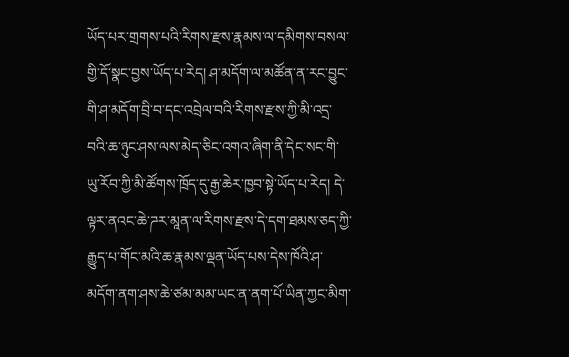ཡོད་པར་གྲགས་པའི་རིགས་རྫས་རྣམས་ལ་དམིགས་བསལ་གྱི་དོ་སྣང་བྱས་ཡོད་པ་རེད། ཤ་མདོག་ལ་མཚོན་ན་རང་བྱུང་གི་ཤ་མདོག་བྲི་བ་དང་འབྲེལ་བའི་རིགས་རྫས་ཀྱི་མི་འདྲ་བའི་ཆ་ཉུང་ཤས་ལས་མེད་ཅིང་འགའ་ཞིག་ནི་དེང་སང་གི་ཡུ་རོབ་ཀྱི་མི་ཚོགས་ཁྲོད་དུ་རྒྱ་ཆེར་ཁྱབ་སྟེ་ཡོད་པ་རེད། དེ་ལྟར་ནའང་ཆེ་ཌར་མཱན་ལ་རིགས་རྫས་དེ་དག་ཐམས་ཅད་ཀྱི་རྒྱུད་པ་གོང་མའི་ཆ་རྣམས་ལྡན་ཡོད་པས་དེས་ཁོའི་ཤ་མདོག་ནག་ཤས་ཆེ་ཙམ་མམ་ཡང་ན་ནག་པོ་ཡིན་ཀྱང་མིག་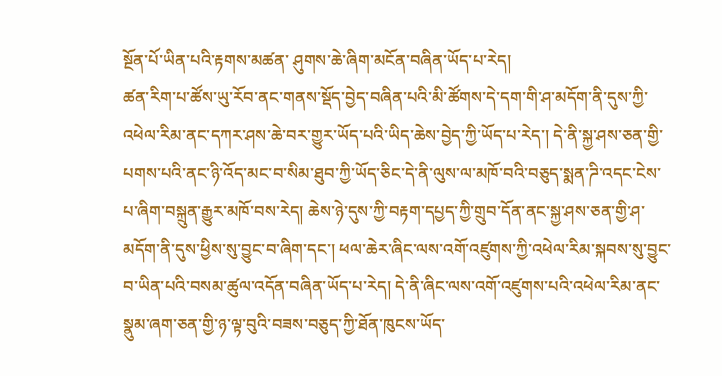སྔོན་པོ་ཡིན་པའི་རྟགས་མཚན་ ཤུགས་ཆེ་ཞིག་མངོན་བཞིན་ཡོད་པ་རེད།
ཚན་རིག་པ་ཚོས་ཡུ་རོབ་ནང་གནས་སྡོད་བྱེད་བཞིན་པའི་མི་ཚོགས་དེ་དག་གི་ཤ་མདོག་ནི་དུས་ཀྱི་འཕེལ་རིམ་ནང་དཀར་ཤས་ཆེ་བར་གྱུར་ཡོད་པའི་ཡིད་ཆེས་བྱེད་ཀྱི་ཡོད་པ་རེད་། དེ་ནི་སྐྱ་ཤས་ཅན་གྱི་པགས་པའི་ནང་ཉི་འོད་མང་བ་སིམ་ཐུབ་ཀྱི་ཡོད་ཅིང་དེ་ནི་ལུས་ལ་མཁོ་བའི་བཅུད་སྨན་ཌི་འདང་ངེས་པ་ཞིག་བསྐྲུན་རྒྱུར་མཁོ་བས་རེད། ཆེས་ཉེ་དུས་ཀྱི་བརྟག་དཔྱད་ཀྱི་གྲུབ་དོན་ནང་སྐྱ་ཤས་ཅན་གྱི་ཤ་མདོག་ནི་དུས་ཕྱིས་སུ་བྱུང་བ་ཞིག་དང་། ཕལ་ཆེར་ཞིང་ལས་འགོ་འཛུགས་ཀྱི་འཕེལ་རིམ་སྐབས་སུ་བྱུང་བ་ཡིན་པའི་བསམ་ཚུལ་འདོན་བཞིན་ཡོད་པ་རེད། དེ་ནི་ཞིང་ལས་འགོ་འཛུགས་པའི་འཕེལ་རིམ་ནང་སྣུམ་ཞག་ཅན་གྱི་ཉ་ལྟ་བུའི་བཟས་བཅུད་ཀྱི་ཐོན་ཁུངས་ཡོད་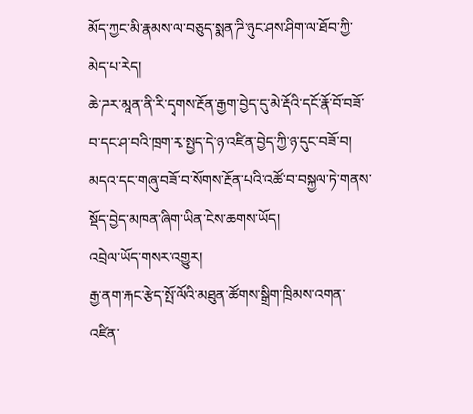མོད་ཀྱང་མི་རྣམས་ལ་བཅུད་སྨན་ཌི་ཉུང་ཤས་ཤིག་ལ་ཐོབ་ཀྱི་མེད་པ་རེད།
ཆེ་ཌར་མཱན་ནི་རི་དྭགས་རྔོན་རྒྱག་བྱེད་དུ་མེ་རྡོའི་དངོ་རྣོ་བོ་བཟོ་བ་དང་ཤ་བའི་ཁྲག་རྭ་སྤྱད་དེ་ཉ་འཛིན་བྱེད་ཀྱི་ཉ་དུང་བཟོ་བ། མདའ་དང་གཞུ་བཟོ་བ་སོགས་རྔོན་པའི་འཚོ་བ་བསྐྱལ་ཏེ་གནས་སྡོད་བྱེད་མཁན་ཞིག་ཡིན་ངེས་ཆགས་ཡོད།
འབྲེལ་ཡོད་གསར་འགྱུར།
རྒྱ་ནག་རྐང་རྩེད་སྤོ་ལོའི་མཐུན་ཚོགས་སྒྲིག་ཁྲིམས་འགན་འཛིན་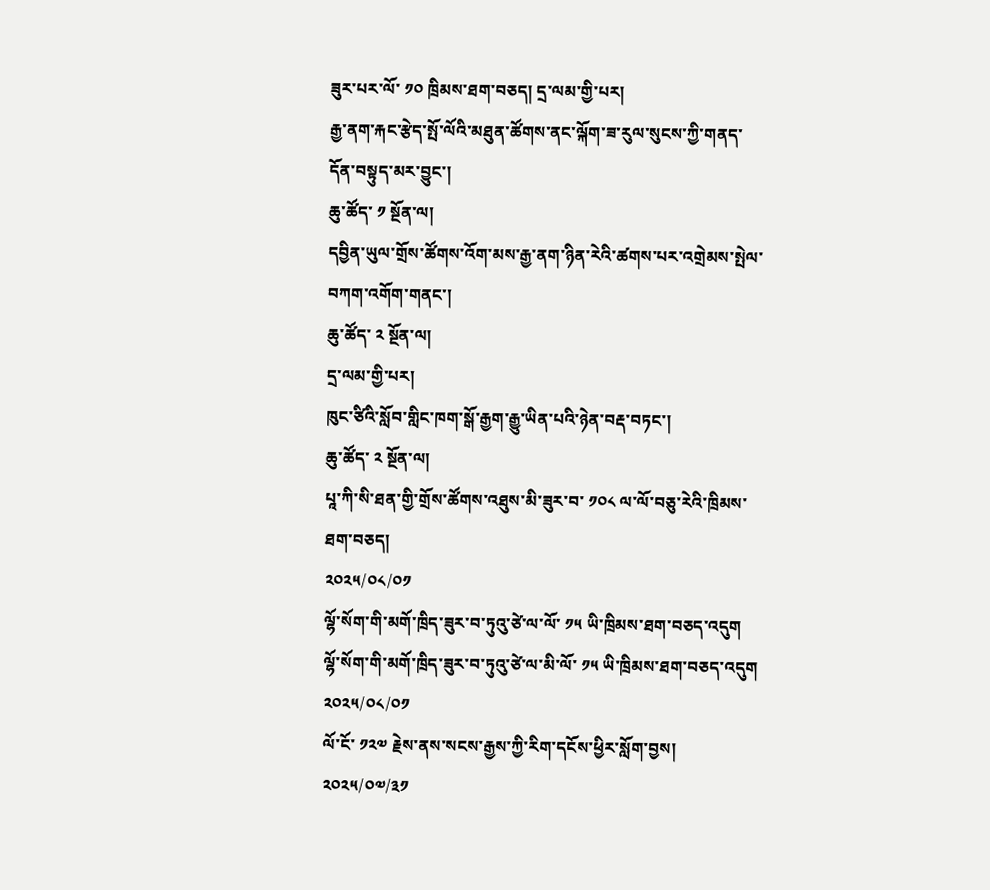ཟུར་པར་ལོ་ ༡༠ ཁྲིམས་ཐག་བཅད། དྲ་ལམ་གྱི་པར།
རྒྱ་ནག་རྐང་རྩེད་སྤོ་ལོའི་མཐུན་ཚོགས་ནང་ལྐོག་ཟ་རུལ་སུངས་ཀྱི་གནད་དོན་བསྟུད་མར་བྱུང་།
ཆུ་ཚོད་ ༡ སྔོན་ལ།
དབྱིན་ཡུལ་གྲོས་ཚོགས་འོག་མས་རྒྱ་ནག་ཉིན་རེའི་ཚགས་པར་འགྲེམས་སྤེལ་བཀག་འགོག་གནང་།
ཆུ་ཚོད་ ༢ སྔོན་ལ།
དྲ་ལམ་གྱི་པར།
ཁུང་ཙིའི་སློབ་གླིང་ཁག་སྒོ་རྒྱག་རྒྱུ་ཡིན་པའི་ཉེན་བརྡ་བཏང་།
ཆུ་ཚོད་ ༢ སྔོན་ལ།
པཱ་ཀི་སི་ཐན་གྱི་གྲོས་ཚོགས་འཐུས་མི་ཟུར་བ་ ༡༠༨ ལ་ལོ་བཅུ་རེའི་ཁྲིམས་ཐག་བཅད།
༢༠༢༥/༠༨/༠༡
ལྷོ་སོག་གི་མགོ་ཁྲིད་ཟུར་བ་ཏུའུ་ཙེ་ལ་ལོ་ ༡༥ ཡི་ཁྲིམས་ཐག་བཅད་འདུག
ལྷོ་སོག་གི་མགོ་ཁྲིད་ཟུར་བ་ཏུའུ་ཙེ་ལ་མི་ལོ་ ༡༥ ཡི་ཁྲིམས་ཐག་བཅད་འདུག
༢༠༢༥/༠༨/༠༡
ལོ་ངོ་ ༡༢༧ རྗེས་ནས་སངས་རྒྱས་ཀྱི་རིག་དངོས་ཕྱིར་སློག་བྱས།
༢༠༢༥/༠༧/༣༡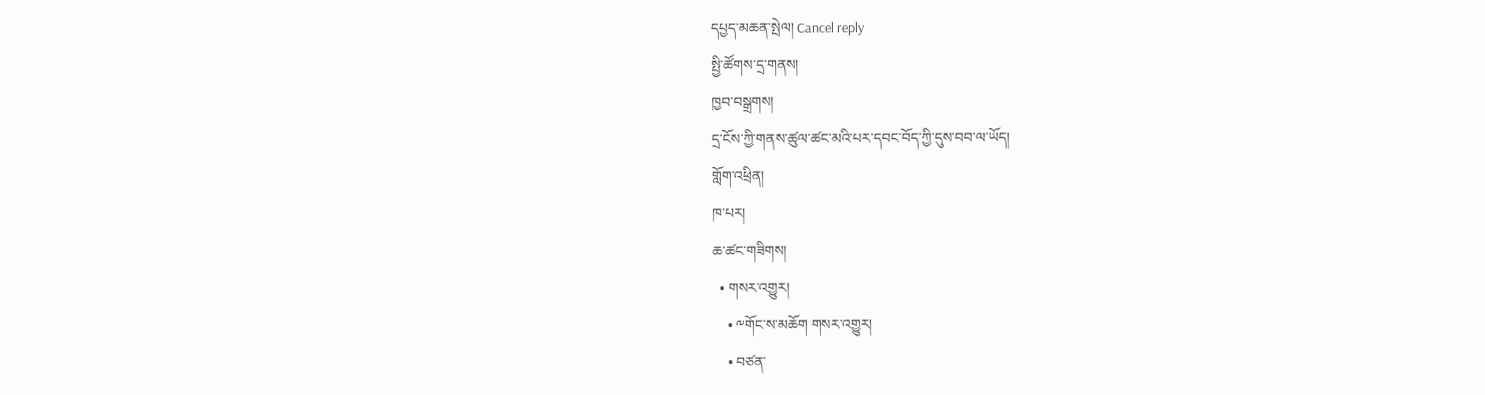དཔྱད་མཆན་སྤེལ། Cancel reply
སྤྱི་ཚོགས་དྲ་གནས།
ཁྱབ་བསྒྲགས།
དྲ་ངོས་ཀྱི་གནས་ཚུལ་ཚང་མའི་པར་དབང་བོད་ཀྱི་དུས་བབ་ལ་ཡོད།
གློག་འཕྲིན།
ཁ་པར།
ཆ་ཚང་གཟིགས།
  • གསར་འགྱུར།
    • ༸གོང་ས་མཆོག གསར་འགྱུར།
    • བཙན་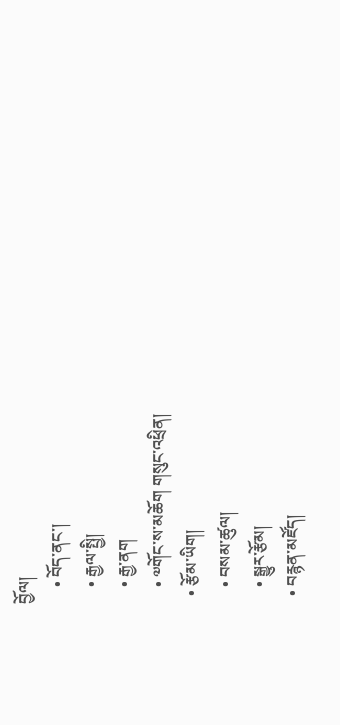བྱོལ།
    • བོད་ནང་།
    • རྒྱལ་སྤྱི།
    • རྒྱ་ནག
    • ༧གོང་ས་མཆོག གསུང་འཕྲིན།
  • རྩོམ་ཡིག།
    • བསམ་ཚུལ།
    • སྒྱུར་རྩོམ།
  • བརྙན་མཛོད།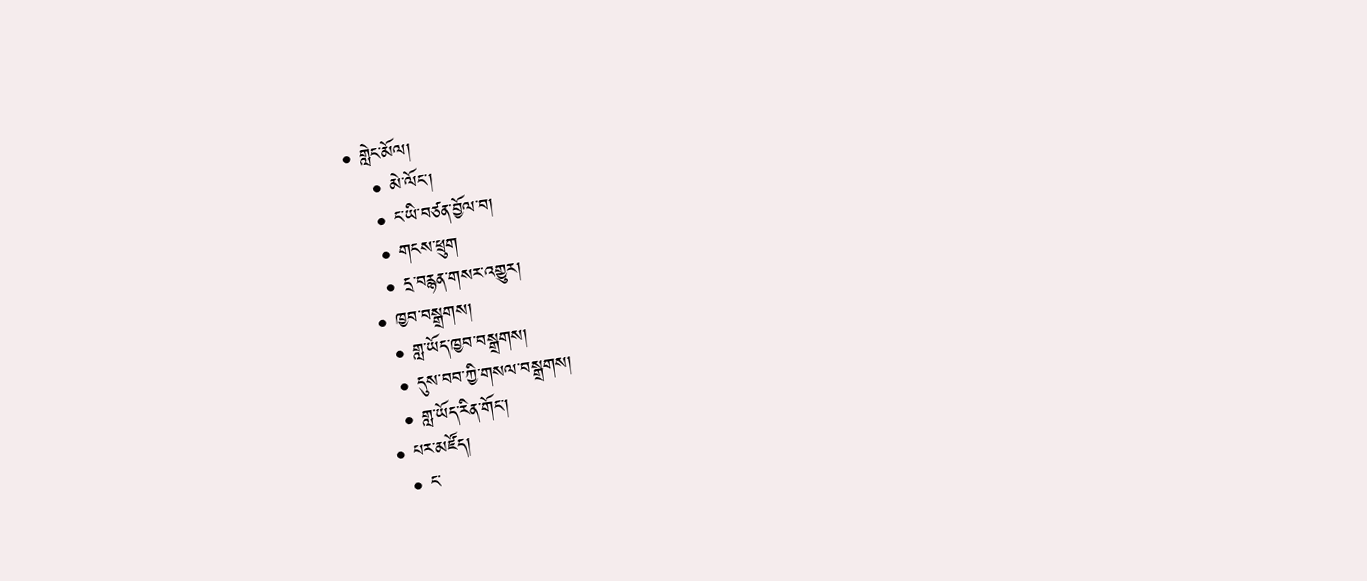• གླེང་མོལ།
    • མེ་ལོང་།
    • ང་ཡི་བཙན་བྱོལ་བ།
    • གངས་ཕྲུག
    • དྲ་བརྙན་གསར་འགྱུར།
  • ཁྱབ་བསྒྲགས།
    • གླ་ཡོད་ཁྱབ་བསྒྲགས།
    • དུས་བབ་ཀྱི་གསལ་བསྒྲགས།
    • གླ་ཡོད་རིན་གོང་།
  • པར་མཛོད།
    • ང་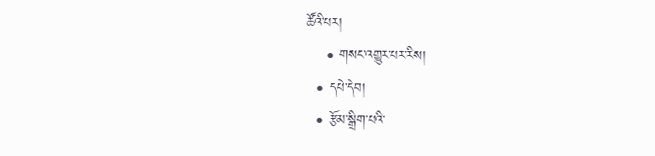ཚོའི་པར།
    • གསང་འགྱུར་པར་རིས།
  • དཔེ་དེབ།
  • རྩོམ་སྒྲིག་པའི་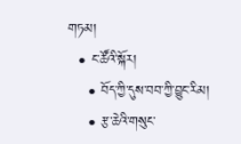གཏམ།
  • ང་ཚོའི་སྐོར།
    • བོད་ཀྱི་དུས་བབ་ཀྱི་བྱུང་རིམ།
    • རྩ་ཆེའི་གསུང་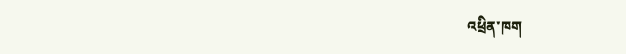འཕྲིན་ཁག